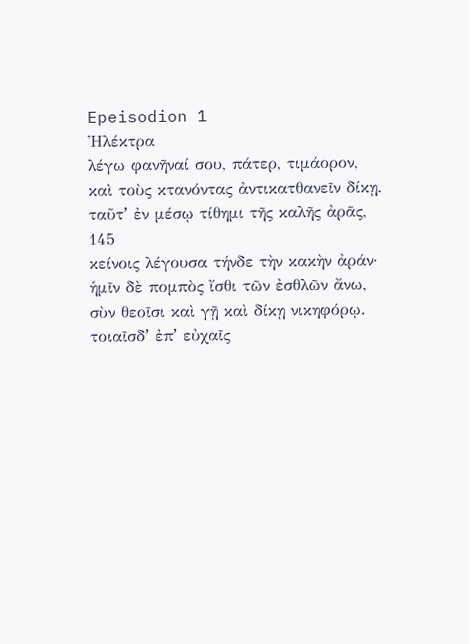Epeisodion 1
Ἠλέκτρα
λέγω φανῆναί σου, πάτερ, τιμάορον,
καὶ τοὺς κτανόντας ἀντικατθανεῖν δίκῃ.
ταῦτʼ ἐν μέσῳ τίθημι τῆς καλῆς ἀρᾶς,
145
κείνοις λέγουσα τήνδε τὴν κακὴν ἀράν·
ἡμῖν δὲ πομπὸς ἴσθι τῶν ἐσθλῶν ἄνω,
σὺν θεοῖσι καὶ γῇ καὶ δίκῃ νικηφόρῳ.
τοιαῖσδʼ ἐπʼ εὐχαῖς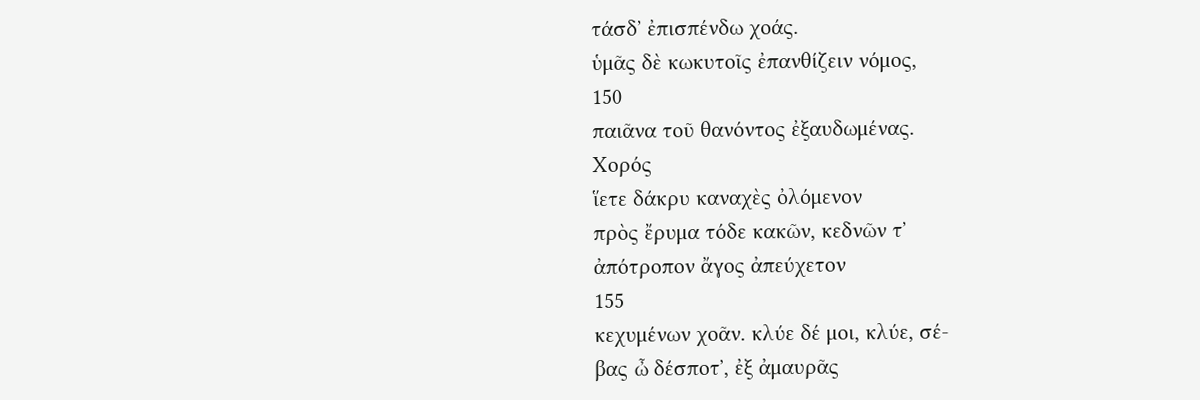τάσδʼ ἐπισπένδω χοάς.
ὑμᾶς δὲ κωκυτοῖς ἐπανθίζειν νόμος,
150
παιᾶνα τοῦ θανόντος ἐξαυδωμένας.
Χορός
ἵετε δάκρυ καναχὲς ὀλόμενον
πρὸς ἔρυμα τόδε κακῶν, κεδνῶν τʼ
ἀπότροπον ἄγος ἀπεύχετον
155
κεχυμένων χοᾶν. κλύε δέ μοι, κλύε, σέ-
βας ὦ δέσποτʼ, ἐξ ἀμαυρᾶς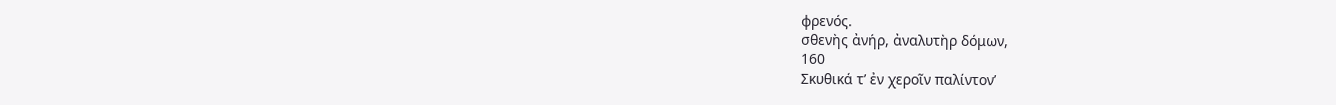φρενός.
σθενὴς ἀνήρ, ἀναλυτὴρ δόμων,
160
Σκυθικά τʼ ἐν χεροῖν παλίντονʼ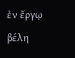ἐν ἔργῳ βέλη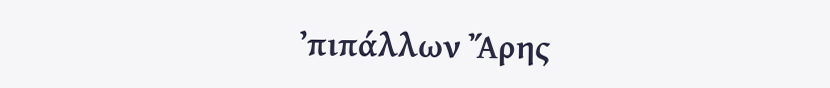ʼπιπάλλων Ἄρης